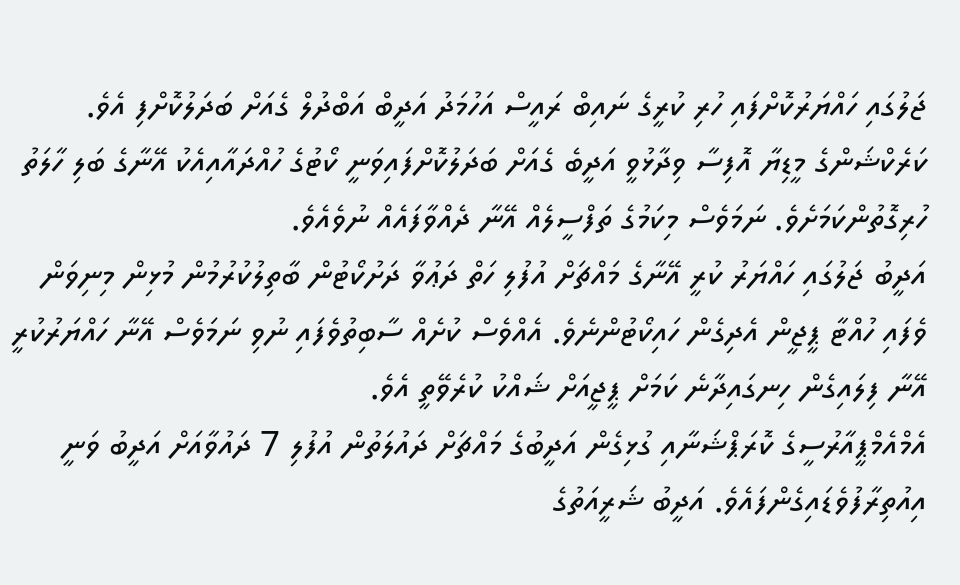ޖަލުގައި ހައްޔަރުކޮށްފައި ހުރި ކުރީގެ ނައިބް ރައީސް އަހުމަދު އަދީބް އަބްދުލް ގެއަށް ބަދަލުކޮށްފި އެވެ.
ކަރެކްޝަންގެ މީޑިޔާ އޮފިސާ ވިދާޅުވީ އަދީބެ ގެއަށް ބަދަލުކޮށްފައިވަނީ ކޯޓުގެ ހުއްދައާއިއެކު އޭނާގެ ބަލި ހާލަތު ހުރިގޮތުންކަމަށެވެ. ނަމަވެސް މިކަމުގެ ތަފްސީލެއް އޭނާ ދެއްވާފައެއް ނުވެއެވެ.
އަދީބު ޖަލުގައި ހައްޔަރު ކުރީ އޭނާގެ މައްޗަށް އުފުލި ހަތް ދަޢުވާ ދަށުކޯޓުން ބާތިލުކުރުމުން މުޅިން މިނިވަން ވެފައި ހުއްޓާ ޕީޖީން އެދިގެން ހައިކޯޓުންނެވެ. އެއްވެސް ކުށެއް ސާބިތުވެފައި ނުވި ނަމަވެސް އޭނާ ހައްޔަރުކުރީ އޭނާ ފިލައިގެން ހިނގައިދާނެ ކަމަށް ޕީޖީއަށް ޝައްކު ކުރެވޭތީ އެވެ.
އެމްއެމްޕީއާރުސީގެ ކޮރަޕްޝަނާއި ގުޅިގެން އަދީބުގެ މައްޗަށް ދައުލަތުން އުފުލި 7 ދައުވާއަށް އަދީބު ވަނީ އިއުތިރާފުވެޑައިގެންފައެވެ. އަދީބު ޝަރީއަތުގެ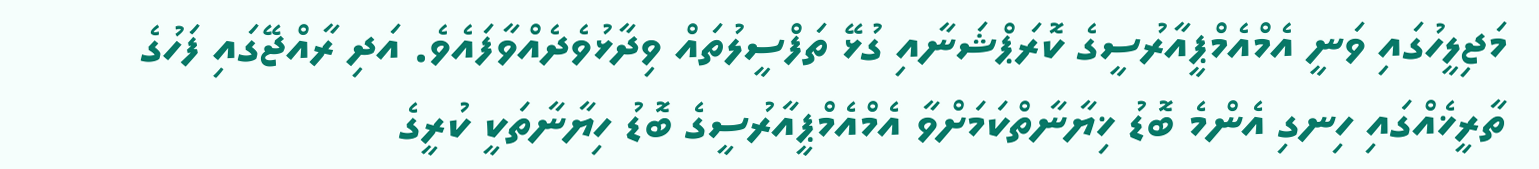މަޖިލީހުގައި ވަނީ އެމްއެމްޕީއާރުސީގެ ކޮރަޕްޝަނާއި ގުޅޭ ތަފްސީލުތައް ވިދާޅުވެދެއްވާފައެވެ. އަދި ރާއްޖޭގައި ފަހުގެ ތާރީޚެއްގައި ހިނގި އެންމެ ބޮޑު ޚިޔާނާތްކަމަށްވާ އެމްއެމްޕީއާރުސީގެ ބޮޑު ހިޔާނާތަކީ ކުރީގެ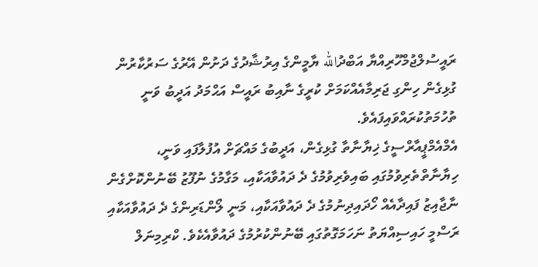ރައީސުލްޖުމްހޫރިއްޔާ އަބްދުالله ޔާމީންގެ އިރުޝާދުގެ ދަށުން އޭރުގެ ސަރުކާރުން ގުޅިގެން ހިންގި ޖަރިމާއެއްކަމަށް ކުރީގެ ނާއިބު ރައީސް އަޙްމަދު އަދީބު ވަނީ ތުހުމަތުކުރައްވައިފައެވެ.
އެމްއެމްޕީއާރްސީގެ ޚިޔާނާތާ ގުޅިގެން، އަދީބުގެ މައްޗަށް އުފުލާފައި ވަނީ، ހިޔާނާތްތެރިވުމުގައި ބައިވެރިވުމުގެ ދެ ދައުވާއަކާއި، މަގާމުގެ ނުފޫޒު ބޭނުންކޮށްގެން ނާޖާއިޒު ފައިދާއެއް ހޯދައިދިނުމުގެ ދެ ދައުވާއަކާއި، މަނީ ލޯންޑަރިންގެ ދެ ދައުވާއަކާއި ރަސްމީ ހައިސިއްޔަތު ނަހަމަގޮތުގައި ބޭނުންކުރުމުގެ ދައުވާއެކެވެ. ކްރިމިނަލް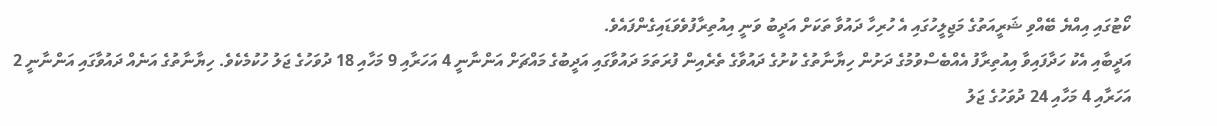ކޯޓުގައި އިއްޔެ ބޭއްވި ޝަރީއަތުގެ މަޖިލީހުގައި އެ ހުރިހާ ދައުވާ ތަކަށް އަދީބު ވަނީ އިއުތިރާފުވެވަޑައިގެންފައެވެ.
އަދީބާއި އެކު ހަދާފައިވާ އިއުތިރާފު އެއްބެސްވުމުގެ ދަށުން ހިޔާނާތުގެ ކުށުގެ ދައުވާގެ ތެރެއިން ފުރަތަމަ ދައުވާގައި އަދީބުގެ މައްޗަށް އަންނާނީ 4 އަހަރާއި 9 މަހާއި 18 ދުވަހުގެ ޖަލު ހުކުމެކެވެ. ހިޔާނާތުގެ އަނެއް ދައުވާގައި އަންނާނީ 2 އަހަރާއި 4 މަހާއި 24 ދުވަހުގެ ޖަލު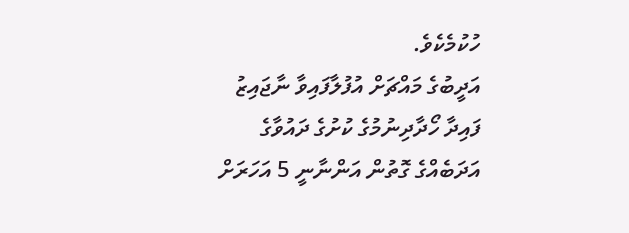ހުކުމެކެވެ.
އަދީބުގެ މައްޗަށް އުފުލާފައިވާ ނާޖައިޒު ފައިދާ ހޯދާދިނުމުގެ ކުށުގެ ދައުވާގެ އަދަބެއްގެ ގޮތުން އަންނާނީ 5 އަހަރަށް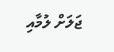ޖަލަށް ލުމާއި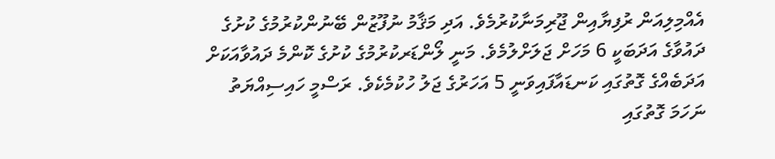އެއްމިލިއަން ރުފިޔާއިން ޖޫރިމަނާކުރުމެވެ. އަދި މަޤާމު ނުފޫޒުން ބޭނުންކުރުމުގެ ކުށުގެ ދައުވާގެ އަދަބަކީ 6 މަހަށް ޖަލަށްލުމެވެ. މަނީ ލޯންޑަރކުރުމުގެ ކުށުގެ ކޮންމެ ދައުވާއަކަށް އަދަބެއްގެ ގޮތުގައި ކަނޑައާފައިވަނީ 5 އަހަރުގެ ޖަލު ހުކުމެކެވެ. ރަސްމީ ހައިސިއްޔަތު ނަހަމަ ގޮތުގައި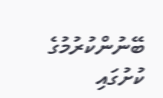ބޭނުންކުރުމުގެ ކުށުގައި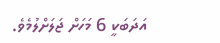އަދަބަކީ 6 މަހަށް ޖަލަށްލުމެވެ.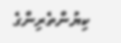ކިޔުންތެރިންގެ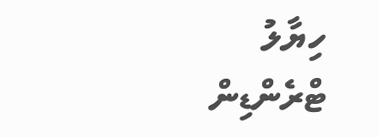ހިޔާލު
ޓްރެންޑިން